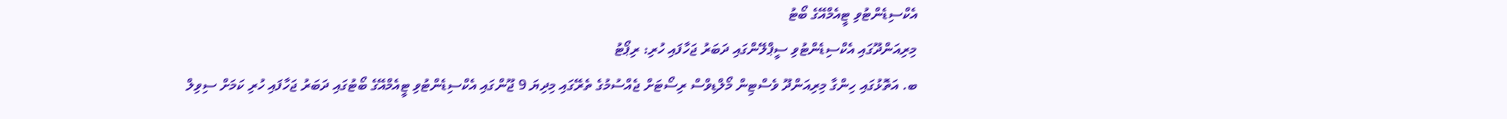އެކްސިޑެންޓުވި ޓީއެމްއޭގެ ބޯޓު
މިރިއަންދޫގައި އެކްސިޑެންޓުވި ސީޕްލޭންގައި ދަބަރު ޖަހާފައި ހުރި: ރިޕޯޓު
ބ. އަތޮޅުގައި ހިންގާ މިރިއަންދޫ ވެސްޓިން މޯލްޑިވްސް ރިސޯޓަށް ޖެއްސުމުގެ ތެރޭގައި މިދިޔަ 9 ޖޫންގައި އެކްސިޑެންޓުވި ޓީއެމްއޭގެ ބޯޓުގައި ދަބަރު ޖަހާފައި ހުރި ކަމަށް ސިވިލް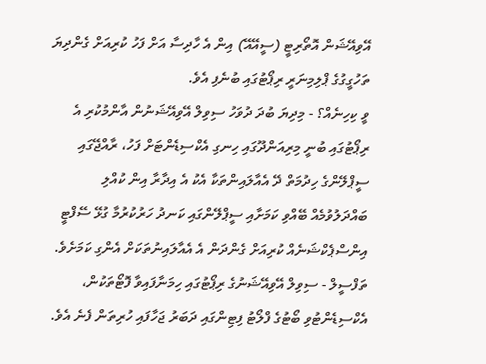އޭވިއޭޝަން އޮތޯރިޓީ (ސީއޭއޭ) އިން އެ ހާދިސާ އަށް ފަހު ކުރިއަށް ގެންދިޔަ ތަހުގީގުގެ ޕްލިމިނަރީ ރިޕޯޓުގައި ބުނެފި އެވެ.
ވީ ކިހިނެއް؟ - މިދިޔަ ބުދަ ދުވަހު ސިވިލް އޭވިއޭޝަނުން އާންމުކުރި އެ ރިޕޯޓުގައި ބުނީ މިރިއަންދޫގައި ހިނގި އެކްސިޑެންޓަށް ފަހު، ރާއްޖޭގައި ސީޕްލޭންގެ ހިދުމަތް ދޭ އެއާލައިންތަކާ އެކު އެ އިދާރާ އިން ކުއްލި ބައްދަލުވުމެއް ބޭއްވި ކަމަށާއި ސީޕްލޭންގައި ކަނދު ހަރުކުރުމާ ގުޅޭ ސޭފްޓީ އިންސްޕެކްޝަނެއް ކުރިއަށް ގެންދަން އެ އެއާލައިނުތަކަށް އެންގި ކަމަށެވެ.
ތަފްސީލް - ސިވިލް އޭވިއޭޝަނުގެ ރިޕޯޓުގައި ހިމަނާފައިވާ ފޮޓޯތަކުން، އެކްސިޑެންޓުވި ބޯޓުގެ ފްލޯޓު ފިޓިންގައި ދަބަރު ޖަހާފައި ހުރިތަން ފެނެ އެވެ.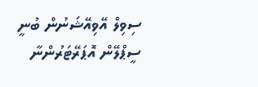ސިވިލް އޭވިއޭޝަނުން ބުނީ ސީޕްލޭން އޮޕަރޭޓަރުންނާ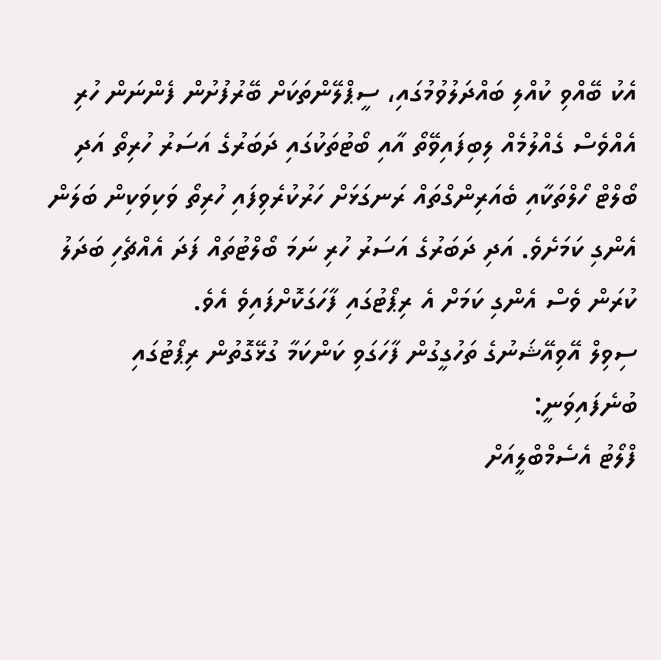އެކު ބޭއްވި ކުއްލި ބައްދަލުވުމުގައި، ސީޕްލޭންތަކަށް ބޭރުފުށުން ފެންނަން ހުރި އެއްވެސް ގެއްލުމެއް ލިބިފައިވޭތޯ އާއި ބޯޓުތަކުގައި ދަބަރުގެ އަސަރު ހުރިތޯ އަދި ބޯލްޓް ހޯލްތަކާއި ބެއަރިންގްތައް ރަނގަޅަށް ހަރުކުރެވިފައި ހުރިތޯ ވަކިވަކިން ބަލަން އެންގި ކަމަށެވެ. އަދި ދަބަރުގެ އަސަރު ހުރި ނަމަ ބޯލްޓުތައް ފަދަ އެއްޗެހި ބަދަލު ކުރަން ވެސް އެންގި ކަމަށް އެ ރިޕޯޓުގައި ފާހަގަކޮށްފައިވެ އެވެ.
ސިވިލް އޭވިއޭޝަނުގެ ތަހުގީގުން ފާހަގަވި ކަންކަމާ ގުޅޭގޮތުން ރިޕޯޓުގައި ބުނެފައިވަނީ:
ފްލޯޓު އެސެމްބްލީއަށް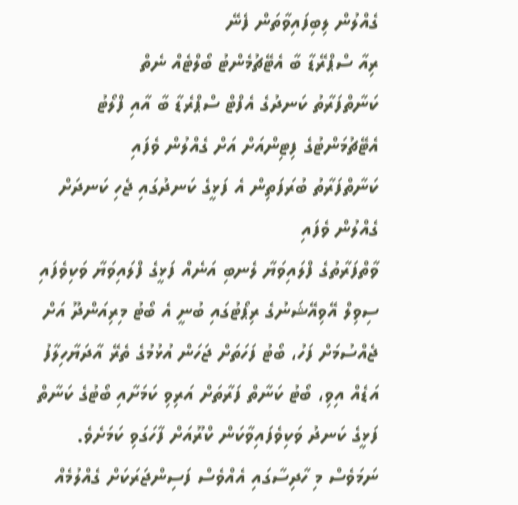ގެއްލުން ލިބިފައިވާތަން ފެނޭ
ރިއާ ސްޕްރޭޑާ ބާ އެޓޭޗުމެންޓު ބޯލްޓެއް ނެތް
ކަނާތްފަރާތު ކަނދުގެ އެފްޓް ސްޕްރެޑާ ބާ އާއި ފްލޯޓު އެޓޭޗުމަންޓުގެ ފިޓިންއަށް އަށް ގެއްލުން ވެފައި
ކަނާތްފަރާތު ބުރަފަތިން އެ ފަޅީގެ ކަނދުގައި ޖެހި ކަނދަށް ގެއްލުން ވެފައި
ވާތްފަރާތުގެ ފްލައިވަޔާ ލެނބި އަނެއް ފަޅީގެ ފްލައިވަޔާ ވަކިވެފައި
ސިވިލް އޭވިއޭޝަނުގެ ރިޕޯޓުގައި ބުނީ އެ ބޯޓު މިރިއަންދޫ އަށް ޖެއްސުމަށް ފަހު، ބޯޓު ފަހަތަށް ޖަހަން އުޅުމުގެ ތެރޭ އާދަޔާހިލާފު އަޑެއް އިވި، ބޯޓު ކަނާތް ފަރާތަށް އަރިވި ކަމަށާއި ބޯޓުގެ ކަނާތް ފަޅީގެ ކަނދު ވަކިވެފައިވާކަން ކްރޫއަށް ފާހަގަވި ކަމަށެވެ.
ނަމަވެސް މި ހާދިސާގައި އެއްވެސް ފަސިންޖަރަކަށް ގެއްލުމެއް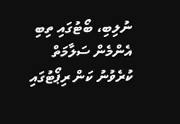ނުލިބި، ބޯޓުގައި ތިބި އެންމެން ސަލާމަތް ކުރެވުނު ކަން ރިޕޯޓުގައި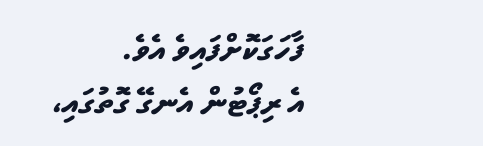ފާހަގަކޮށްފައިވެ އެވެ.
އެ ރިޕޯޓުން އެނގޭ ގޮތުގައި،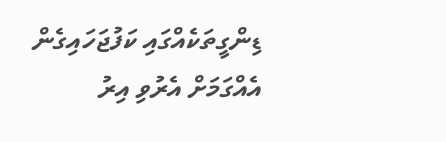ޑިންގީތަކެއްގައި ކަފުޖަހައިގެން އެއްގަމަށް އެރުވި އިރު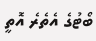ބޯޓުގެ އެތެރެ އޮތީ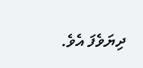ދިޔަވެފަ އެވެ.